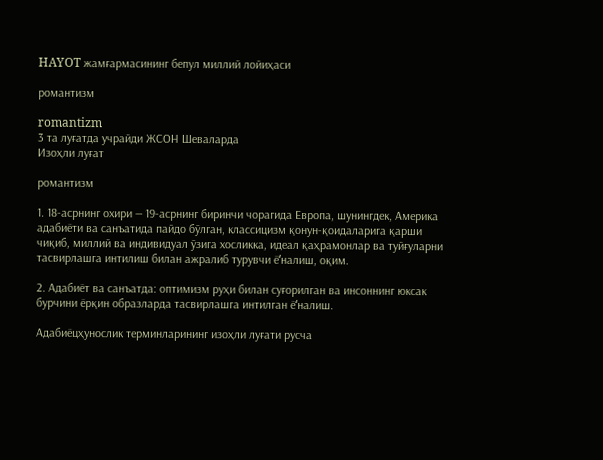HAYOT жамғармасининг бепул миллий лойиҳаси

романтизм

romantizm
3 та луғатда учрайди ЖСОН Шеваларда
Изоҳли луғат

романтизм

1. 18-асрнинг охири — 19-асрнинг биринчи чорагида Европа, шунингдек, Америка адабиёти ва санъатида пайдо бўлган, классицизм қонун-қоидаларига қарши чиқиб, миллий ва индивидуал ўзига хосликка, идеал қаҳрамонлар ва туйғуларни тасвирлашга интилиш билан ажралиб турувчи ёʻналиш, оқим.

2. Адабиёт ва санъатда: оптимизм руҳи билан суғорилган ва инсоннинг юксак бурчини ёрқин образларда тасвирлашга интилган ёʻналиш.

Адабиёцҳунослик терминларининг изоҳли луғати русча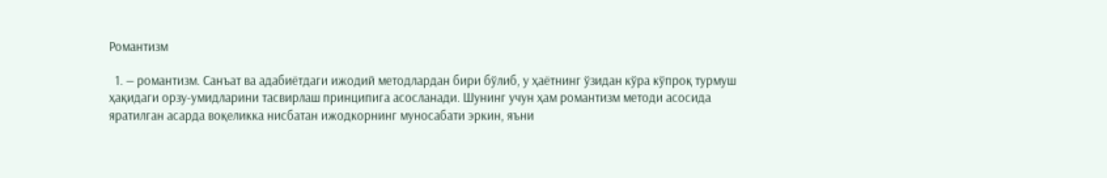Романтизм

  1. — романтизм. Санъат ва адабиётдаги ижодий методлардан бири бўлиб, у ҳаётнинг ўзидан кўра кўпроқ турмуш ҳақидаги орзу-умидларини тасвирлаш принципига асосланади. Шунинг учун ҳам романтизм методи асосида яратилган асарда воқеликка нисбатан ижодкорнинг муносабати эркин, яъни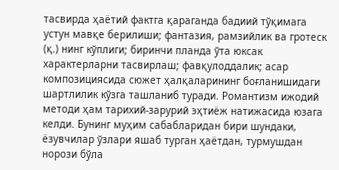тасвирда ҳаётий фактга қараганда бадиий тўқимага устун мавқе берилиши; фантазия, рамзийлик ва гротеск (қ.) нинг кўплиги; биринчи планда ўта юксак характерларни тасвирлаш; фавқулоддалик; асар композициясида сюжет ҳалқаларининг боғланишидаги шартлилик кўзга ташланиб туради. Романтизм ижодий методи ҳам тарихий-зарурий эҳтиёж натижасида юзага келди. Бунинг муҳим сабабларидан бири шундаки, ёзувчилар ўзлари яшаб турган ҳаётдан, турмушдан норози бўла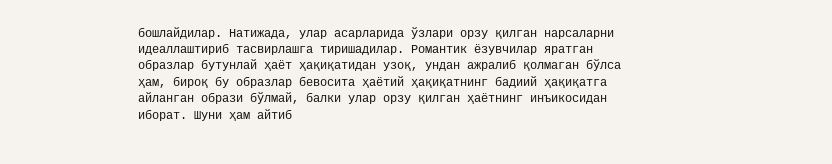бошлайдилар. Натижада, улар асарларида ўзлари орзу қилган нарсаларни идеаллаштириб тасвирлашга тиришадилар. Романтик ёзувчилар яратган образлар бутунлай ҳаёт ҳақиқатидан узоқ, ундан ажралиб қолмаган бўлса ҳам, бироқ бу образлар бевосита ҳаётий ҳақиқатнинг бадиий ҳақиқатга айланган образи бўлмай, балки улар орзу қилган ҳаётнинг инъикосидан иборат. Шуни ҳам айтиб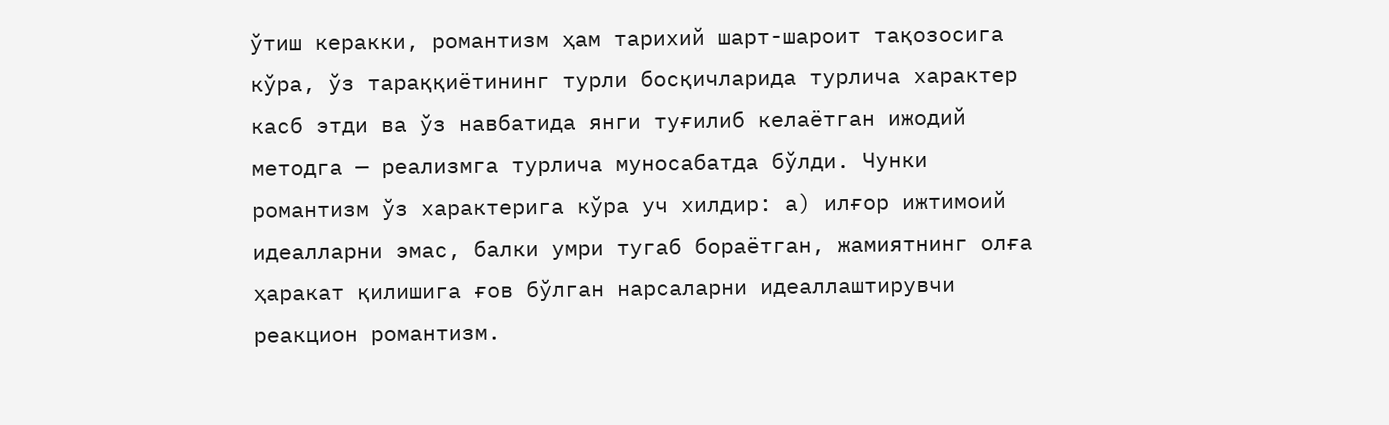ўтиш керакки, романтизм ҳам тарихий шарт-шароит тақозосига кўра, ўз тараққиётининг турли босқичларида турлича характер касб этди ва ўз навбатида янги туғилиб келаётган ижодий методга — реализмга турлича муносабатда бўлди. Чунки романтизм ўз характерига кўра уч хилдир: а) илғор ижтимоий идеалларни эмас, балки умри тугаб бораётган, жамиятнинг олға ҳаракат қилишига ғов бўлган нарсаларни идеаллаштирувчи реакцион романтизм.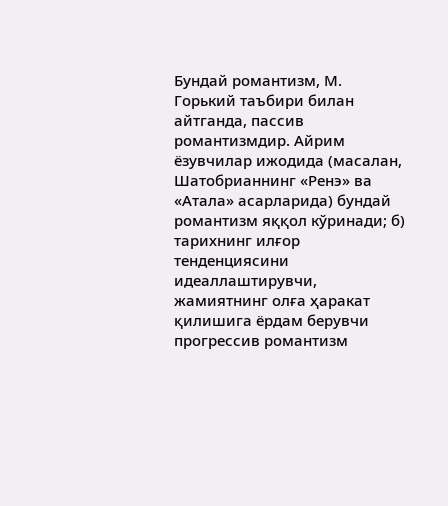Бундай романтизм, М. Горький таъбири билан айтганда, пассив романтизмдир. Айрим ёзувчилар ижодида (масалан, Шатобрианнинг «Ренэ» ва «Атала» асарларида) бундай романтизм яққол кўринади; б) тарихнинг илғор тенденциясини идеаллаштирувчи, жамиятнинг олға ҳаракат қилишига ёрдам берувчи прогрессив романтизм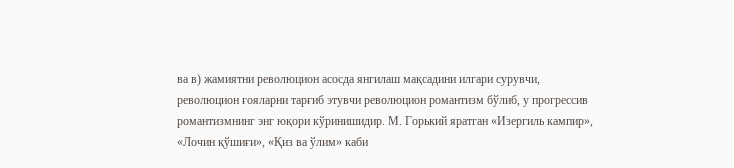ва в) жамиятни революцион асосда янгилаш мақсадини илгари сурувчи, революцион ғояларни тарғиб этувчи революцион романтизм бўлиб, у прогрессив романтизмнинг энг юқори кўринишидир. М. Горький яратган «Изергиль кампир», «Лочин қўшиғи», «Қиз ва ўлим» каби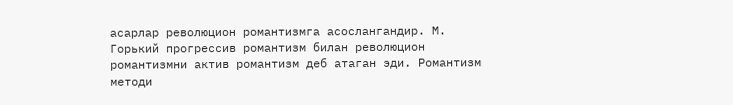асарлар революцион романтизмга асослангандир. М. Горький прогрессив романтизм билан революцион романтизмни актив романтизм деб атаган эди. Романтизм методи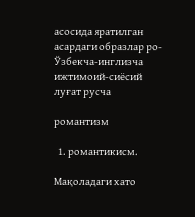асосида яратилган асардаги образлар ро-
Ўзбекча-инглизча ижтимоий-сиёсий луғат русча

романтизм

  1. романтикисм.

Мақоладаги хато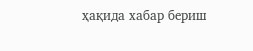ҳақида хабар бериш